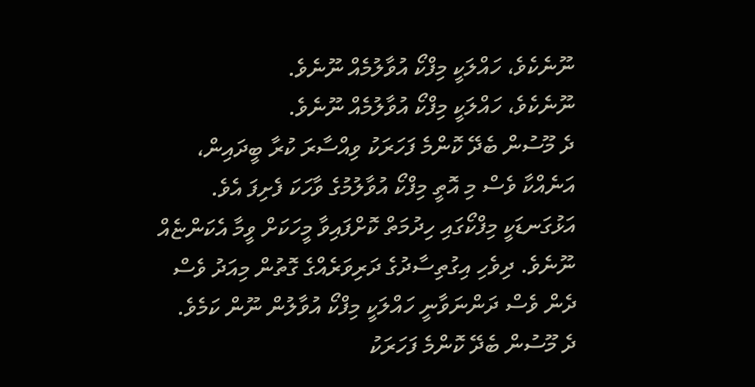ނޫނެކެވެ، ހައްލަކީ މިފްކޯ އުވާލުމެއް ނޫނެވެ.
ނޫނެކެވެ، ހައްލަކީ މިފްކޯ އުވާލުމެއް ނޫނެވެ.
ދެ މޫސުން ބެދޭ ކޮންމެ ފަހަރަކު ވިއްސާރަ ކުރާ ބީދައިން، އަނެއްކާ ވެސް މި އޮތީ މިފްކޯ އުވާލުމުގެ ވާހަކަ ފެށިފަ އެވެ. އަޅުގަނޑަކީ މިފްކޯގައި ހިދުމަތް ކޮށްފައިވާ މީހަކަށް ވީމާ އެކަންޏެއް ނޫނެވެ. ދިވެހި އިގުތިސާދުގެ ދަރިވަރެއްގެ ގޮތުން މިއަދު ވެސް ދެން ވެސް ދަންނަވާނީ ހައްލަކީ މިފްކޯ އުވާލުން ނޫން ކަމެވެ.
ދެ މޫސުން ބެދޭ ކޮންމެ ފަހަރަކު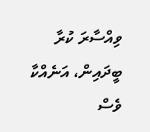ވިއްސާރަ ކުރާ ބީދައިން، އަނެއްކާ ވެސް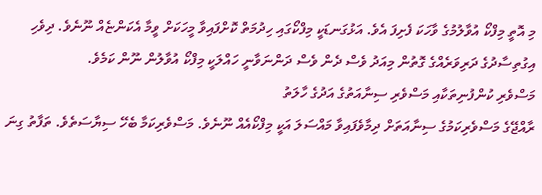މި އޮތީ މިފްކޯ އުވާލުމުގެ ވާހަކަ ފެށިފަ އެވެ. އަޅުގަނޑަކީ މިފްކޯގައި ހިދުމަތް ކޮށްފައިވާ މީހަކަށް ވީމާ އެކަންޏެއް ނޫނެވެ. ދިވެހި އިގުތިސާދުގެ ދަރިވަރެއްގެ ގޮތުން މިއަދު ވެސް ދެން ވެސް ދަންނަވާނީ ހައްލަކީ މިފްކޯ އުވާލުން ނޫން ކަމެވެ.
މަސްވެރި ކުންފުނިތަކާއި މަސްވެރި ސިނާއަތުގެ އަދުގެ ހާލަތު
ރާއްޖޭގެ މަސްވެރިކަމުގެ ސިނާއަތަށް ދިމާވެފައިވާ މައްސަލަ އަކީ މިފްކޯއެއް ނޫނެވެ. މަސްވެރިކަމާ ބެހޭ ސިޔާސަތެވެ. ތަފާތު ގިނަ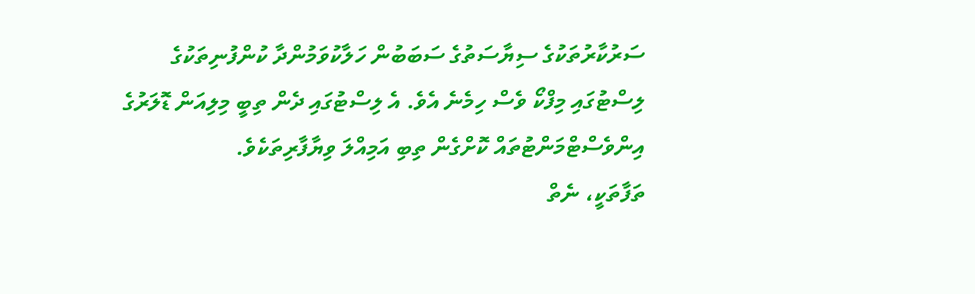ސަރުކާރުތަކުގެ ސިޔާސަތުގެ ސަބަބުން ހަލާކުވަމުންދާ ކުންފުނިތަކުގެ ލިސްޓުގައި މިފްކޯ ވެސް ހިމެނެ އެވެ. އެ ލިސްޓުގައި ދެން ތިބީ މިލިއަން ޑޮލަރުގެ އިންވެސްޓްމަންޓުތައް ކޮށްގެން ތިބި އަމިއްލަ ވިޔާފާރިތަކެވެ.
ތަފާތަކީ، ނެތް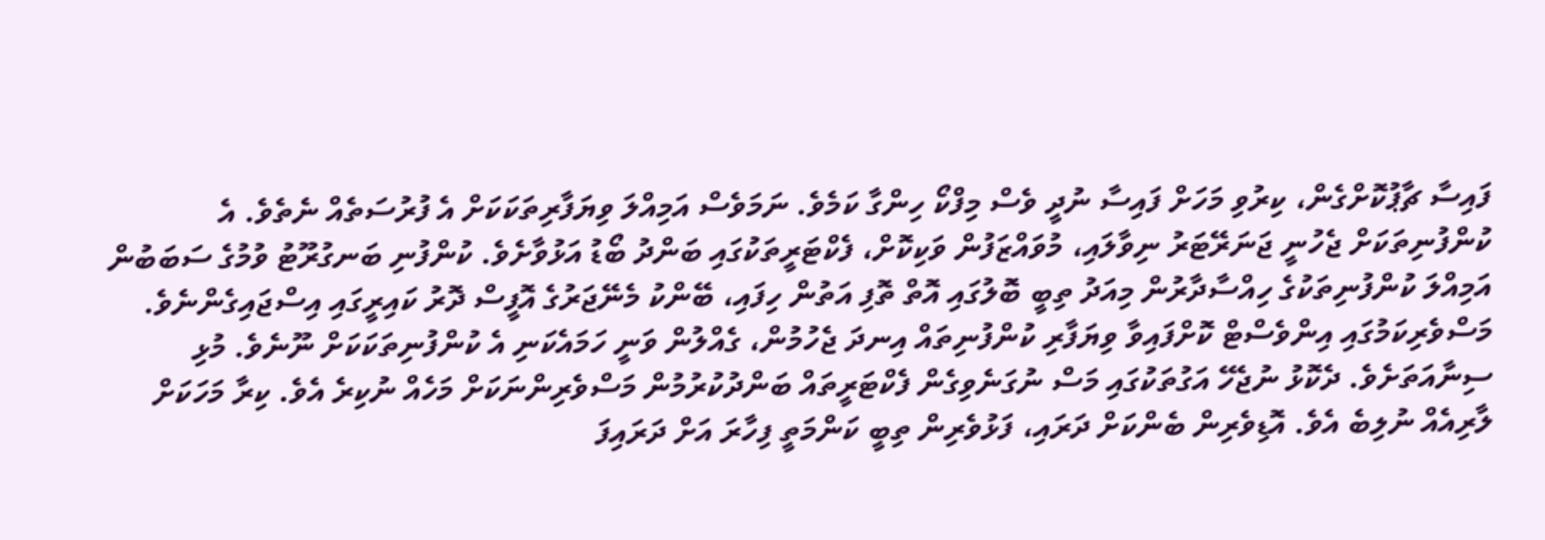ފައިސާ ޗާޕުކޮށްގެން، ކިރުވި މަހަށް ފައިސާ ނުދީ ވެސް މިފްކޯ ހިންގާ ކަމެވެ. ނަމަވެސް އަމިއްލަ ވިޔަފާރިތަކަކަށް އެ ފުރުސަތެއް ނެތެވެ. އެ ކުންފުނިތަކަށް ޖެހުނީ ޖަނަރޭޓަރު ނިވާލައި، މުވައްޒަފުން ވަކިކޮށް، ފެކްޓަރީތަކުގައި ބަންދު ބޯޑު އަޅުވާށެވެ. ކުންފުނި ބަނގުރޫޓު ވުމުގެ ސަބަބުން އަމިއްލަ ކުންފުނިތަކުގެ ހިއްސާދާރުން މިއަދު ތިބީ ބޮލުގައި އޮތް ތޮފި އަތުން ހިފައި، ބޭންކު މެނޭޖަރުގެ އޮފީސް ދޮރު ކައިރީގައި އިސްޖައިގެންނެވެ.
މަސްވެރިކަމުގައި އިންވެސްޓް ކޮށްފައިވާ ވިޔަފާރި ކުންފުނިތައް އިނދަ ޖެހުމުން، ގެއްލުން ވަނީ ހަމައެކަނި އެ ކުންފުނިތަކަކަށް ނޫނެވެ. މުޅި ސިނާއަތަށެވެ. ދެކޮޅު ނުޖެހޭ އަގުތަކުގައި މަސް ނުގަނެވިގެން ފެކްޓަރީތައް ބަންދުކުރުމުން މަސްވެރިންނަކަށް މަހެއް ނުކިރެ އެވެ. ކިރާ މަހަކަށް ލާރިއެއް ނުލިބެ އެވެ. އޮޑިވެރިން ބެންކަށް ދަރައި، ފަޅުވެރިން ތިބީ ކަންމަތީ ފިހާރަ އަށް ދަރައިފަ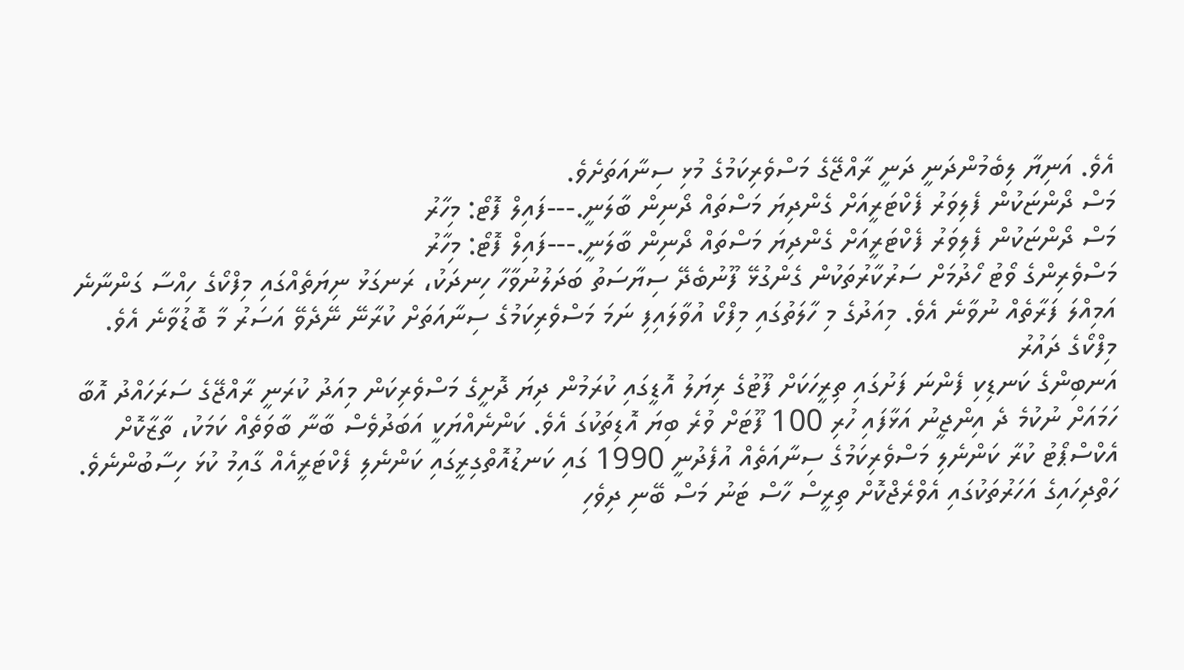އެވެ. އަނިޔާ ލިބެމުންދަނީ ދަނީ ރާއްޖޭގެ މަސްވެރިކަމުގެ މުޅި ސިނާއަތަށެވެ.
މަސް ދޯންޏަކުން ފެލިވަރު ފެކްޓަރީއަށް ގެންދިޔަ މަސްތައް ދޯނިން ބާލަނީ.---ފައިލް ފޮޓޯ: މިހާރު
މަސް ދޯންޏަކުން ފެލިވަރު ފެކްޓަރީއަށް ގެންދިޔަ މަސްތައް ދޯނިން ބާލަނީ.---ފައިލް ފޮޓޯ: މިހާރު
މަސްވެރިންގެ ވޯޓު ހޯދުމަށް ސަރުކާރުތަކުން ގެންގުޅޭ ފޫނުބެދޭ ސިޔާސަތު ބަދަލުނުވާހާ ހިނދަކު، ރަނގަޅު ނިޔަތެއްގައި މިފްކޯގެ ހިއްސާ ގަންނާނެ އަމިއްލަ ފަރާތެއް ނުވާނެ އެވެ. މިއަދުގެ މި ހާލަތުގައި މިފްކޯ އުވާލައިފި ނަމަ މަސްވެރިކަމުގެ ސިނާއަތަށް ކުރާނޭ ނޭދެވޭ އަސަރު މާ ބޮޑުވާނެ އެވެ.
މިފްކޯގެ ދައުރު
އަނބިންގެ ކަނޑިކި ފެންނަ ފަށުގައި ތިރީހަކަށް ފޫޓުގެ ރިޔަލު އޮޑީގައި ކުރަމުން ދިޔަ ދޮށީގެ މަސްވެރިކަން މިއަދު ކުރަނީ ރާއްޖޭގެ ސަރަހައްދު އޮބާ ހަމައަށް ނުކުމެ ދެ އިންޖީނު އަޅާފައި ހުރި 100 ފޫޓަށް ވުރެ ބިޔަ އޮޑިތަކުގަ އެވެ. ކަންނެއްޔަކީ އަބަދުވެސް ބާނާ ބާވަތެއް ކަމަކު، ތާޒާކޮށް އެކްސްޕޯޓު ކުރާ ކަންނެލި މަސްވެރިކަމުގެ ސިނާއަތެއް އުފެދުނީ 1990 ގައި ކަނޑުއޮތްގިރީގައި ކަންނެލި ފެކްޓަރީއެއް ގާއިމު ކުޅަ ހިސާބުންނެވެ.
ހަތްދިހައިގެ އަހަރުތަކުގައި އެވްރެޖްކޮށް ތިރީސް ހާސް ޓަނު މަސް ބޭނި ދިވެހި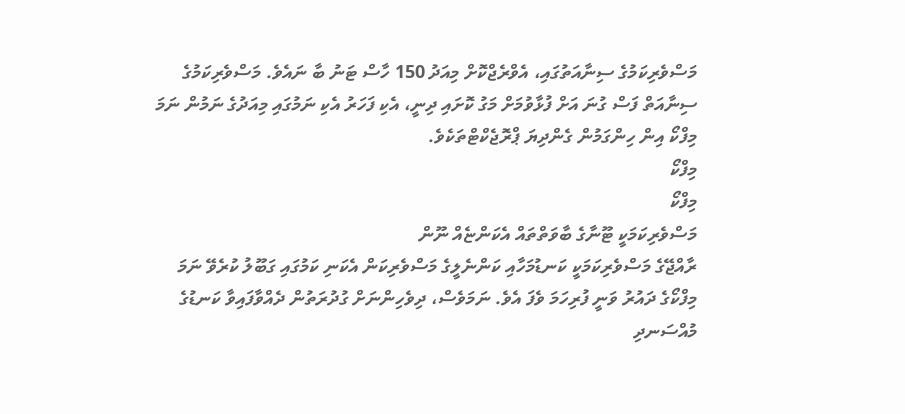މަސްވެރިކަމުގެ ސިނާއަތުގައި، އެވްރެޖްކޮށް މިއަދު 150 ހާސް ޓަނު ބާ ނައެވެ. މަސްވެރިކަމުގެ ސިނާއަތް ފަސް ގުނަ އަށް ފުޅާވުމަށް މަގު ކޮށައި ދިނީ، އެކި ފަހަރު އެކި ނަމުގައި މިއަދުގެ ނަމުން ނަމަ މިފްކޯ އިން ހިންގަމުން ގެންދިޔަ ޕްރޮޖެކްޓްތަކެވެ.
މިފްކޯ
މިފްކޯ
މަސްވެރިކަމަކީ ޓޫނާގެ ބާވަތްތައް އެކަންޏެއް ނޫން
ރާއްޖޭގެ މަސްވެރިކަމަކީ ކަނޑުމަހާއި ކަންނެލީގެ މަސްވެރިކަން އެކަނި ކަމުގައި ގަބޫލު ކުރެވޭ ނަމަ މިފްކޯގެ ދައުރު ވަނީ ފުރިހަމަ ވެފަ އެވެ. ނަމަވެސް، ދިވެހިންނަށް ގުދުރަތުން ދެއްވާފައިވާ ކަނޑުގެ މުއްސަނދި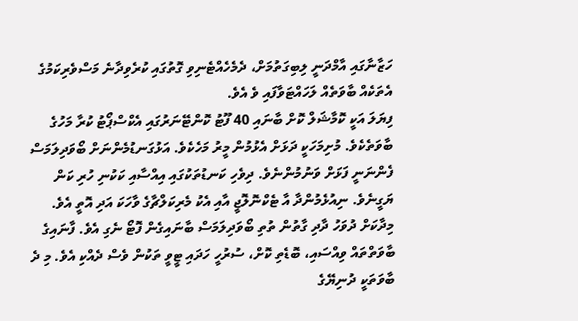ހަޒާނާގައި އާމްދަނީ ލިބިގަތުމަށް، ދެމެހެއްޓެނިވި ގޮތުގައި ކުރެވިދާނެ މަސްވެރިކަމުގެ އެތަކެއް ބާވަތެއް ލަހައްޓަވާފައި ވެ އެވެ.
ފިޔަލަ އަކީ ކޮމާޝަލް ކޮށް ބާނައި 40 ފޫޓު ކޮންޓޭނަރުގައި އެކްސްޕޯޓު ކުރާ މަހުގެ ބާވަތެކެވެ. މުށިމަހަކީ ދަޅަށް އެޅުމުން މީރު މަހެކެވެ. އަޅުގަނޑުމެންނަށް ބޯވަދިލަމަސް ފެންނަނީ ފަޅަށް ވަނުމުންނެވެ. ދިވެހި ކަނޑުތަކުގައި އިއްސާއި ކަކުނި ހުރި ކަން ޔަގީނެވެ. ނިއުޅެމުންދާ އާ ޓެކްނޮލޮޖީ އާއި އެކު މެރިކަލްޗާގެ ވާހަކަ އަދި އޮތީ އެވެ.
މިދާކަށް ދުވަހު ދާދި ގާތުން ތުތި ބޯވަދިލަމަސް ބާނައިގެން ފޮޓޯ ނެގި އެވެ. ފާނައިގެ ބާވަތްތައް ވިއްސައި، ބޮޑެތި ކޮށް، ސުރުހީ ހަދައި ޓީވީ ތަކުން ވެސް ދެއްކި އެވެ. މި ދެ ބާވަތަކީ ދުނިޔޭގެ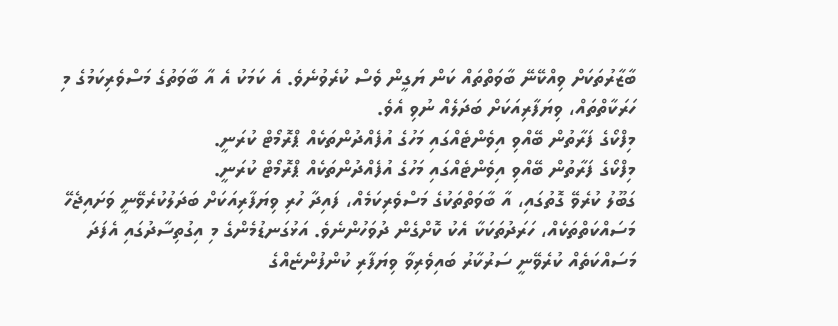ބާޒާރުތަކަށް ވިއްކޭނޭ ބާވަތްތައް ކަން ޔަގީން ވެސް ކުރެވުނެވެ. އެ ކަމަކު އެ އާ ބާވަތުގެ މަސްވެރިކަމުގެ މި ހަރަކާތްތައް، ވިޔަފާރިއަކަށް ބަދަލެއް ނުވި އެވެ.
މިފްކޯގެ ފަރާތުން ބޭއްވި އިވެންޓެއްގައި މަހުގެ އުފެއްދުންތަކެއް ޕްރޮމޯޓް ކުރަނީ.
މިފްކޯގެ ފަރާތުން ބޭއްވި އިވެންޓެއްގައި މަހުގެ އުފެއްދުންތަކެއް ޕްރޮމޯޓް ކުރަނީ.
ގަބޫލު ކުރެވޭ ގޮތުގައި، އާ ބާވަތްތަކުގެ މަސްވެރިކަމެއް، ފައިދާ ހުރި ވިޔަފާރިއަކަށް ބަދަލުކުރެވޭނީ ވަށައިޖެހޭ މަސައްކަތްތަކެއް، ހަރަދުތަކަކާ އެކު ކޮށްގެން ދުވަހުންނެވެ. އަޅުގަނޑުމެންގެ މި އިގުތިސާދުގައި އެފަދަ މަސައްކަތެއް ކުރެވޭނީ ސަރުކާރު ބައިވެރިވާ ވިޔަފާރި ކުންފުންޏެއްގެ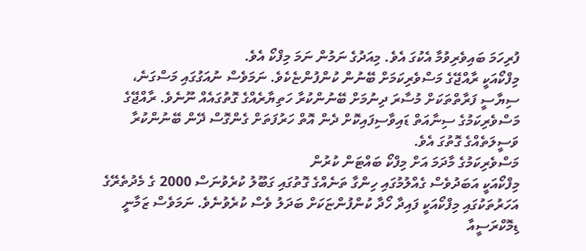ފުރިހަމަ ބައިވެރިވުމާ އެކުގަ އެވެ. މިއަދުގެ ނަމުން ނަމަ މިފްކޯ އެވެ.
މިފްކޯއަކީ ރާއްޖޭގެ މަސްވެރިކަމަށް ބޭނުން ކުންފުންޏެކެވެ. ނަމަވެސް ނުއަގުގައި މަސްގަނެ، ސިޔާސީ ފަރާތްތަކަށް މުސާރަ ދިނުމަށް ބޭނުންކުރާ ހަތިޔާރެއްގެ ގޮތުގައެއް ނޫނެވެ. ރާއްޖޭގެ މަސްވެރިކަމުގެ ސިނާއަތް ޑައިވާސިފައިކޮށް ދެން އޮތް ހަރުފަތަށް ގެންގޮސް ދޭން ބޭނުންކުރާ ވަސީލަތެއްގެ ގޮތުގަ އެވެ.
މަސްވެރިކަމުގެ މާދަމަ އަށް މިފްކޯ ބައްޓަން ކުރުން
މިފްކޯއަކީ އަބަދުވެސް ގެއްލުމުގައި ހިންގާ ތަނެއްގެ ގޮތުގައި ގަބޫލު ކުރެވުނަސް 2000 ގެ މެދުތެރޭގެ އަހަރުތަކުގައި މިފްކޯއަކީ ފައިދާ ހޯދާ ކުންފުންޏަކަށް ބަދަލު ވެސް ކުރެވުނެވެ. ނަމަވެސް ޒަމާނީ ޑިމޮކްރަސީއާ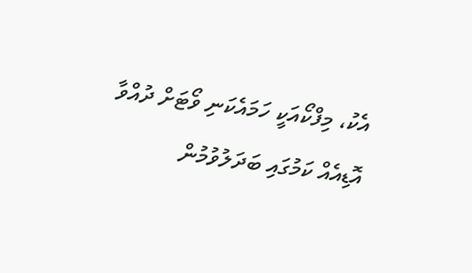އެކު، މިފްކޯއަކީ ހަމައެކަނި ވޯޓަށް ދުއްވާ އޮޑިއެއް ކަމުގައި ބަދަލުވުމުން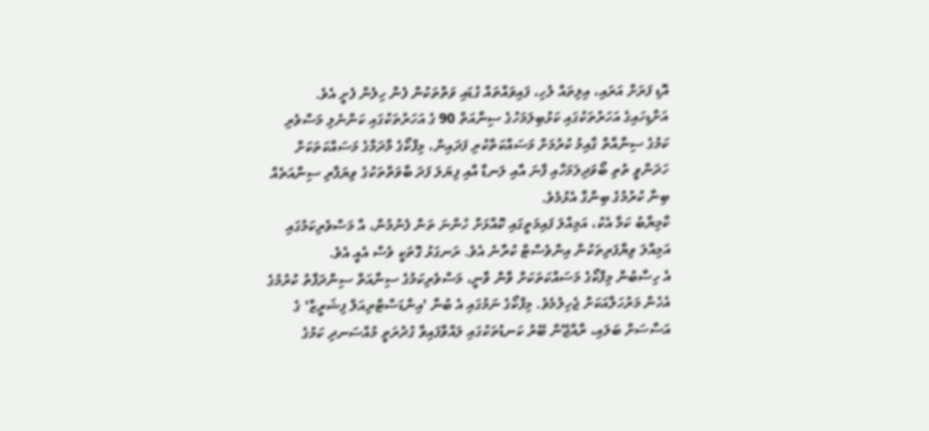އޮޑި ފަރަށް އަރައި، އިލިތައް ލުހި، ފައިވައްތައް ގުޑައި ވަތްތަކުން ފެން ހިލެން ފެށީ އެވެ.
އަށްޑިހައިގެ އަހަރުތަކުގައި ކަޅުބިލަމަހުގެ ސިނާއަތް 90 ގެ އަހަރުތަކުގައި ކަންނެލި މަސްވެރި ކަމުގެ ސިނާއާތް ގާއިމު ކުރުމަށް މަސައްކަތްކުރި ފަދައިން، މިފްކޯގެ މާދަމާގެ މަސައްކަތަކަށް ހަދަންވީ ތުތި ބޯވަދިލަމަހާއި ފާނަ އާއި ލަނޑާ އާއި ފިޔަލަ ފަދަ ބާވަތްތަކުގެ ވިޔަފާރި ސިނާއަތެއް ބިނާ ކުރުމުގެ ބިންގާ އެޅުމެވެ.
ކާމިޔާބު ކަމާ އެކު، އަމިއްލަ ފައިމަތީގައި ކޮއްޅަށް ހުންނަ ތަން ފެނުމުން، އާ މަސްވެރިކަމުގައި އަމިއްލަ ވިޔާފަރިތަކުން އިންވެސްޓް ކުރާނެ އެވެ. ރަނގަޅު ގޮތަކީ ވެސް އެއީ އެވެ.
އެ ހިސާބުން މިފްކޯގެ މަސައްކަތަކަށް ވާން ވާނީ، މަސްވެރިކަމުގެ ސިނާއަތް ސިންދަފާތު ކުރުމުގެ އެހެން މަރުހަލާއަކަށް ޖެހިލުމެވެ. މިފްކޯގެ ނަމުގައި އެ ބުނާ 'އިންޑަސްޓްރިއަލް ފިޝަރީޒް' ގެ އަސާސަށް ބަލައި، ރާއްޖޭން ބޭރު ކަނޑުތަކުގައި ލައްވާފައިވާ ގުދުރަތީ މުއްސަނދި ކަމުގެ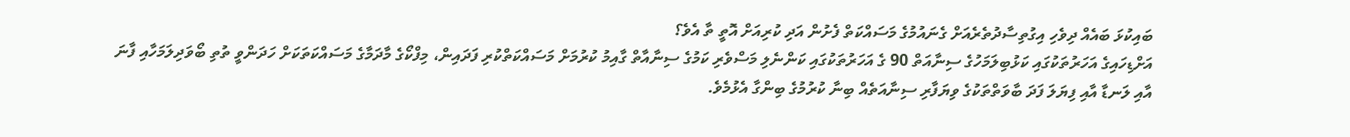ބައިކުޅަ ބައެއް ދިވެހި އިގުތިސާދުތެރެއަށް ގެނައުމުގެ މަސައްކަތް ފެށުން އަދި ކުރިއަށް އޮތީ ތާ އެވެ؟
އަށްޑިހައިގެ އަހަރުތަކުގައި ކަޅުބިލަމަހުގެ ސިނާއަތް 90 ގެ އަހަރުތަކުގައި ކަންނެލި މަސްވެރި ކަމުގެ ސިނާއާތް ގާއިމު ކުރުމަށް މަސައްކަތްކުރި ފަދައިން، މިފްކޯގެ މާދަމާގެ މަސައްކަތަކަށް ހަދަންވީ ތުތި ބޯވަދިލަމަހާއި ފާނަ އާއި ލަނޑާ އާއި ފިޔަލަ ފަދަ ބާވަތްތަކުގެ ވިޔަފާރި ސިނާއަތެއް ބިނާ ކުރުމުގެ ބިންގާ އެޅުމެވެ.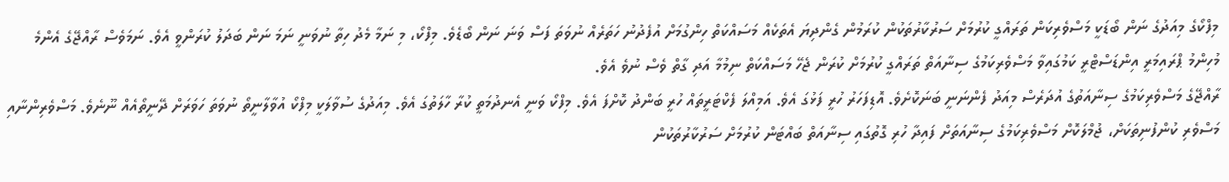މިފްކޯގެ މިއަދުގެ ނަން ބޯޑަކީ މަސްވެރިކަން ތަރައްގީ ކުރުމަށް ސަރުކާރުތަކުން ކުރަމުން ގެންދިޔަ އެތަކެއް މަސައްކަތް ހިންގުމަށް އުފެދުނު ހަތަރެއް ނުވަތަ ފަސް ވަނަ ނަން ބޯޑެވެ. މިފްކޯ، މި ނަމާ މެދު ހިތާ ނުވަނީ ނަމަ ނަން ބަދަލު ކުރަންވީ އެވެ. ނަމަވެސް ރާއްޖޭގެ އެންމެ މުހިންމު ޕްރައިމަރީ އިންޑަސްޓްރީ ކަމުގައިވާ މަސްވެރިކަމުގެ ސިނާއަތް ތަރައްގީ ކުރުމަށް ކުރަން ޖެހޭ މަސައްކަތް ނިމުމާ އަދި ގާތް ވެސް ނުވެ އެވެ.
ރާއްޖޭގެ މަސްވެރިކަމުގެ ސިނާއަތުގެ އުދަރެސް މިއަދު ފެންނަނީ ބަނަކޮށެވެ. އޮޑިފަހަރު ހުރީ ފަޅުގަ އެވެ. އަމިއްލަ ފެކްޓަރީތައް ހުރީ ބަންދު ކޮށްފަ އެވެ. މިފްކޯ ވަނީ އެނދުމަތީ ކުރާ ހާލަތުގަ އެވެ. މިއަދުގެ ސުވާލަކީ މިފްކޯ އުވާލާނީތޯ ނުވަތަ ހަވަރަށް ދޭނީތޯއެއް ނޫނެވެ. މަސްވެރިންނާއި މަސްވެރި ކުންފުނިތަކަށް، ޖުމްލަކޮށް މަސްވެރިކަމުގެ ސިނާއަތަށް ފައިދާ ހުރި ގޮތުގައި ސިނާއަތް ބައްޓަން ކުރުމަށް ސަރުކާރުތަކުން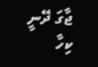ޖާގަ ދޭނީ ކިހާ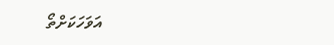އަވަހަކަށްތޯ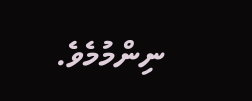ނިންމުމެވެ.